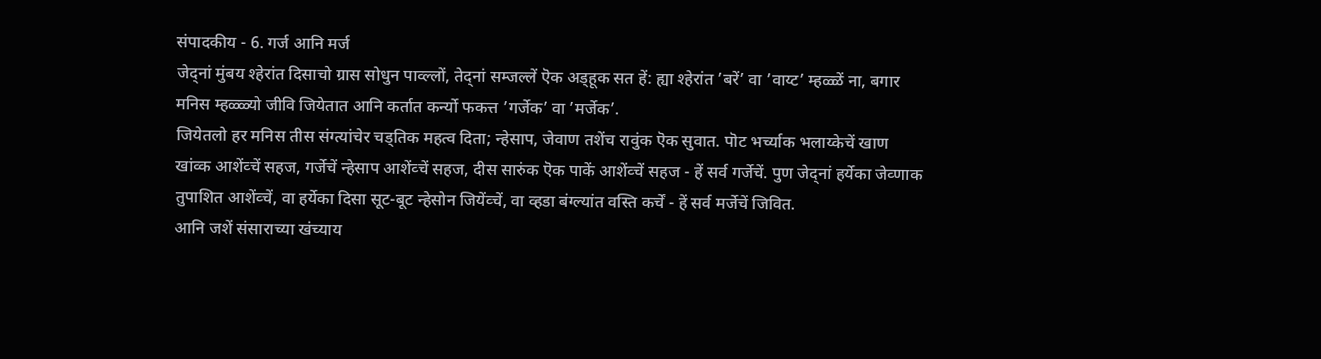संपादकीय - 6. गर्ज आनि मर्ज
जेद्नां मुंबय श्हेरांत दिसाचो ग्रास सोधुन पाव्ल्लों, तेद्नां सम्जल्लें ऎक अड्हूक सत हें: ह्या श्हेरांत ’बरें’ वा ’वाय्ट’ म्हळ्ळें ना, बगार मनिस म्हळ्ळ्यो जीवि जियेतात आनि कर्तात कर्न्यो फकत्त ’गर्जेक’ वा ’मर्जेक’.
जियेतलो हर मनिस तीस संग्त्यांचेर चड्तिक महत्व दिता; न्हेसाप, जेवाण तशेंच रावुंक ऎक सुवात. पॊट भर्च्याक भलाय्केचें खाण खांव्क आशेंव्चें सहज, गर्जेचें न्हेसाप आशेंव्चें सहज, दीस सारुंक ऎक पाकें आशेंव्चें सहज - हें सर्व गर्जेचें. पुण जेद्नां हर्येका जेव्णाक तुपाशित आशेंव्चें, वा हर्येका दिसा सूट-बूट न्हेसोन जियेंव्चें, वा व्हडा बंग्ल्यांत वस्ति कर्चें - हें सर्व मर्जेचें जिवित.
आनि जशें संसाराच्या खंच्याय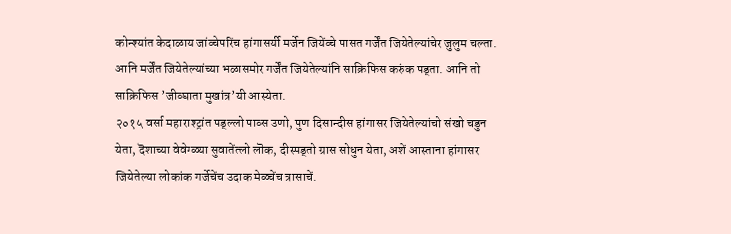कोन्श्यांत केदाळाय जांव्चेपरिंच हांगासर्यी मर्जेन जियेंव्चे पासत गर्जेंत जियेतेल्यांचेर जुलुम चल्ता. आनि मर्जेंत जियेतेल्यांच्या भळासमोर गर्जेंत जियेतेल्यांनि साक्रिफिस करुंक पड्ता. आनि तो साक्रिफिस ’जीव्घाता मुखांत्र’यी आस्येता.
२०१५ वर्सा महाराश्ट्रांत पड्ल्लो पाव्स उणो, पुण दिसान्दीस हांगासर जियेतेल्यांचो संखो चडुन येता, दॆशाच्या वेवेग्ळ्या सुवातेंत्लो लॊक, दीस्पड्तो ग्रास सोधुन येता, अशें आस्ताना हांगासर जियेतेल्या लोकांक गर्जेचेंच उदाक मेळ्चेंच त्रासाचें.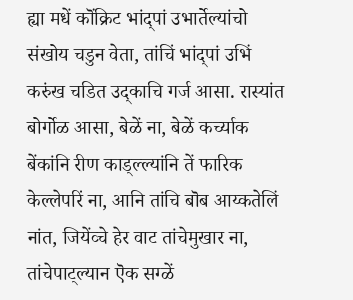ह्या मधें कॊंक्रिट भांद्पां उभार्तेल्यांचो संखोय चडुन वेता, तांचिं भांद्पां उभिं करुंख चडित उद्काचि गर्ज आसा. रास्यांत बोर्गोळ आसा, बेळें ना, बेळें कर्च्याक बेंकांनि रीण काड्ल्ल्यांनि तें फारिक केल्लेपरिं ना, आनि तांचि बॊब आय्कतेलिं नांत, जियेंव्चे हेर वाट तांचेमुखार ना, तांचेपाट्ल्यान ऎक सग्ळें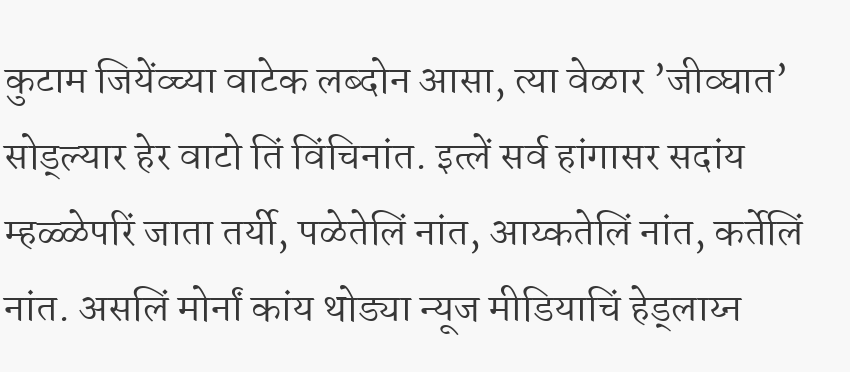कुटाम जियेंव्च्या वाटेक लब्दोन आसा, त्या वेळार ’जीव्घात’ सोड्ल्यार हेर वाटो तिं विंचिनांत. इत्लें सर्व हांगासर सदांय म्हळ्ळेपरिं जाता तर्यी, पळेतेलिं नांत, आय्कतेलिं नांत, कर्तेलिं नांत. असलिं मोर्नां कांय थोड्या न्यूज मीडियाचिं हेड्लाय्न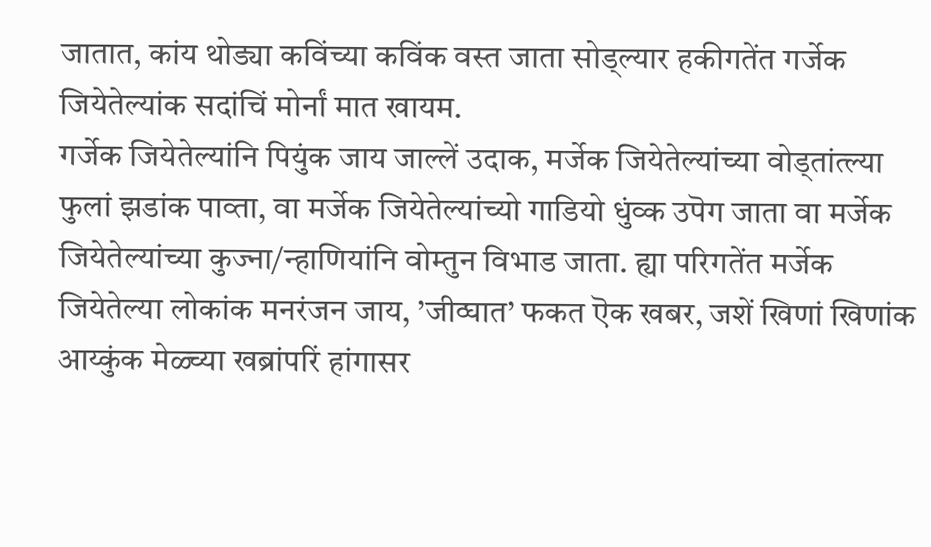जातात, कांय थोड्या कविंच्या कविंक वस्त जाता सोड्ल्यार हकीगतेंत गर्जेक जियेतेल्यांक सदांचिं मोर्नां मात खायम.
गर्जेक जियेतेल्यांनि पियुंक जाय जाल्लें उदाक, मर्जेक जियेतेल्यांच्या वोड्तांत्ल्या फुलां झडांक पाव्ता, वा मर्जेक जियेतेल्यांच्यो गाडियो धुंव्क उपॆग जाता वा मर्जेक जियेतेल्यांच्या कुज्ना/न्हाणियांनि वोम्तुन विभाड जाता. ह्या परिगतेंत मर्जेक जियेतेल्या लोकांक मनरंजन जाय, ’जीव्घात’ फकत ऎक खबर, जशें खिणां खिणांक आय्कुंक मेळ्च्या खब्रांपरिं हांगासर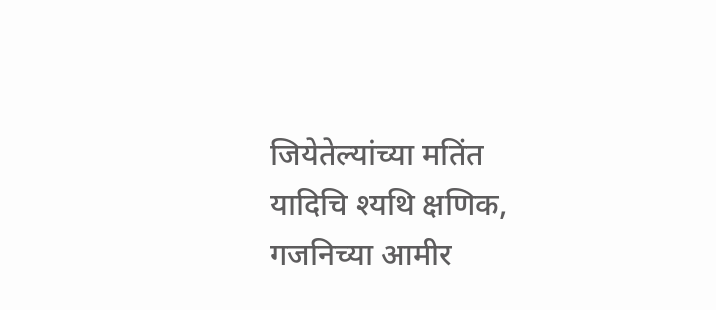जियेतेल्यांच्या मतिंत यादिचि श्यथि क्षणिक, गजनिच्या आमीर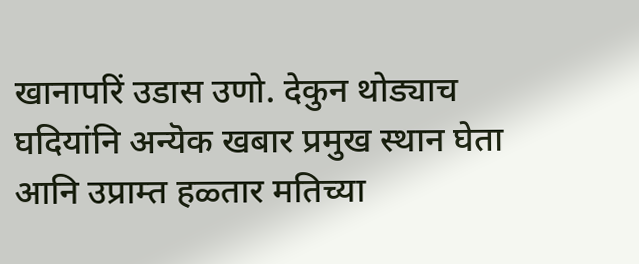खानापरिं उडास उणो. देकुन थोड्याच घदियांनि अन्यॆक खबार प्रमुख स्थान घेता आनि उप्राम्त हळ्तार मतिच्या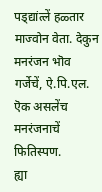पड्द्यांत्लें हळ्तार माज्वोन वेता. देकुन मनरंजन भॊव गर्जेचें, ऐ.पि.एल. ऎक असलेंच मनरंजनाचें फितिस्पण.
ह्या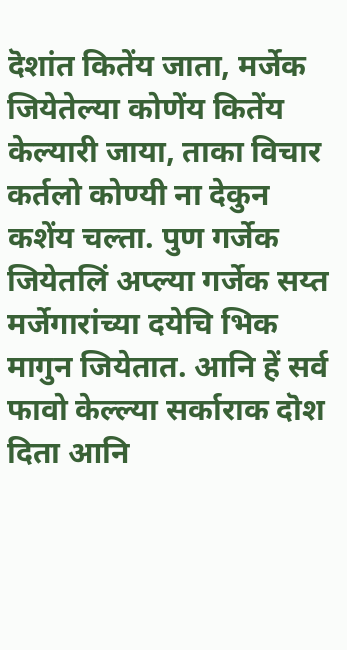दॆशांत कितेंय जाता, मर्जेक जियेतेल्या कोणेंय कितेंय केल्यारी जाया, ताका विचार कर्तलो कोण्यी ना देकुन कशेंय चल्ता. पुण गर्जेक जियेतलिं अप्ल्या गर्जेक सय्त मर्जेगारांच्या दयेचि भिक मागुन जियेतात. आनि हें सर्व फावो केल्ल्या सर्काराक दॊश दिता आनि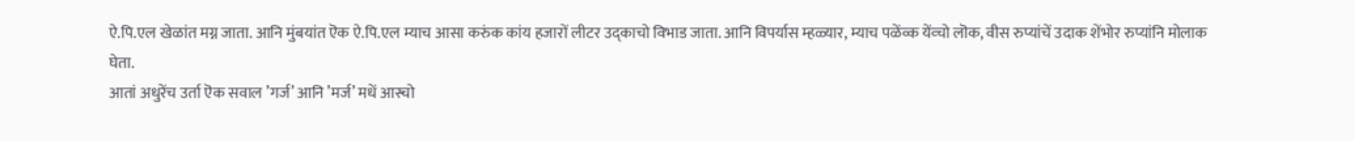ऐ.पि.एल खेळांत मग्न जाता. आनि मुंबयांत ऎक ऐ.पि.एल म्याच आसा करुंक कांय हजारों लीटर उद्काचो विभाड जाता. आनि विपर्यास म्हळ्यार, म्याच पळेंव्क येंव्चो लॊक, वीस रुप्यांचें उदाक शेंभोर रुप्यांनि मोलाक घेता.
आतां अधुरेंच उर्ता ऎक सवाल ’गर्ज’ आनि ’मर्ज’ मधें आस्चो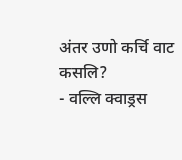अंतर उणो कर्चि वाट कसलि?
- वल्लि क्वाड्रस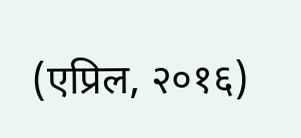(एप्रिल, २०१६)